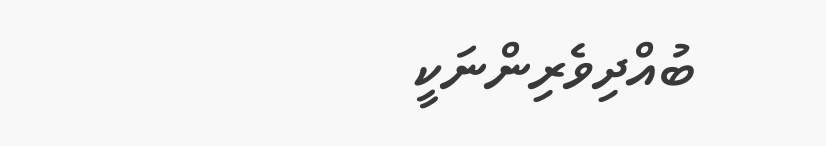ބުއްދިވެރިންނަކީ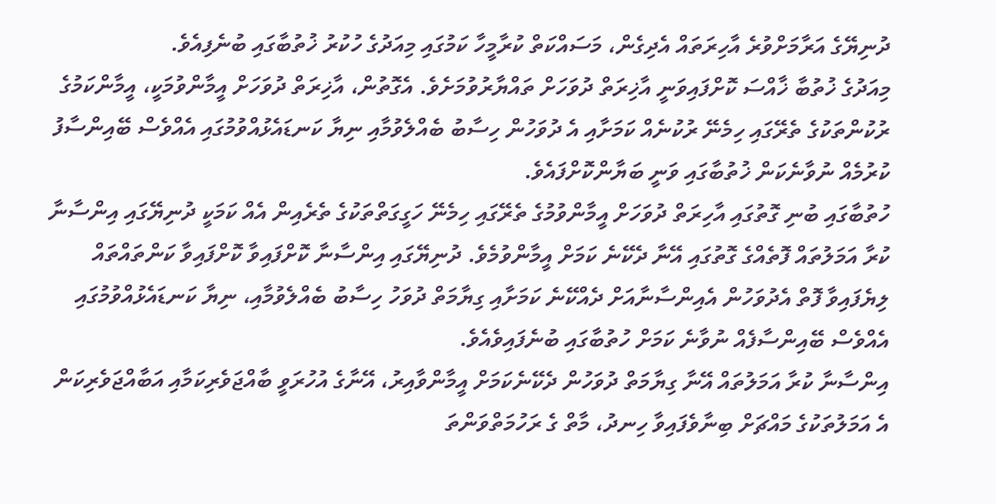ދުނިޔޭގެ އަރާމަށްވުރެ އާހިރަތައް އެދިގެން، މަސައްކަތް ކުރާމީހާ ކަމުގައި މިއަދުގެ ހުކުރު ޚުތުބާގައި ބުނެފިއެވެ.
މިއަދުގެ ޚުތުބާ ޚާއްސަ ކޮށްފައިވަނީ އާޚިރަތް ދުވަހަށް ތައްޔާރުވުމަށެވެ. އެގޮތުން، އާޚިރަތް ދުވަހަށް އީމާންވުމަކީ، އީމާންކަމުގެ ރުކުންތަކުގެ ތެރޭގައި ހިމެނޭ ރުކުނެއް ކަމަށާއި އެ ދުވަހުން ހިސާބު ބެއްލެވުމާއި ނިޔާ ކަނޑައެޅުއްވުމުގައި އެއްވެސް ބޭއިންސާފު ކުރުމެއް ނުވާނެކަން ޚުތުބާގައި ވަނީ ބަޔާންކޮށްފައެވެ.
ހުތުބާގައި ބުނި ގޮތުގައި އާހިރަތް ދުވަހަށް އީމާންވުމުގެ ތެރޭގައި ހިމެނޭ ހަގީގަތްތަކުގެ ތެރެއިން އެއް ކަމަކީ ދުނިޔޭގައި އިންސާނާ ކުރާ އަމަލުތައް ފޮތެއްގެ ގޮތުގައި އޭނާ ދެކޭނެ ކަމަށް އީމާންވުމެވެ. ދުނިޔޭގައި އިންސާނާ ކޮށްފައިވާ ކޮށްފައިވާ ކަންތައްތައް ލިޔެފައިވާ ފޮތް އެދުވަހުން އެއިންސާނާއަށް ދެއްކޭނެ ކަމަށާއި ގިޔާމަތް ދުވަހު ހިސާބު ބެއްލެވުމާއި، ނިޔާ ކަނޑައެޅުއްވުމުގައި އެއްވެސް ބޭއިންސާފެއް ނުވާނެ ކަމަށް ހުތުބާގައި ބުނެފައިވެއެވެ.
އިންސާނާ ކުރާ އަމަލުތައް އޭނާ ގިޔާމަތް ދުވަހުން ދެކޭނެކަމަށް އީމާންވާއިރު، އޭނާގެ އުހުރަވީ ބާއްޖަވެރިކަމާއި އަބާއްޖަވެރިކަން އެ އަމަލުތަކުގެ މައްޗަށް ބިނާވެފައިވާ ހިނދު، މާތް ގެ ރަހުމަތްވަންތަ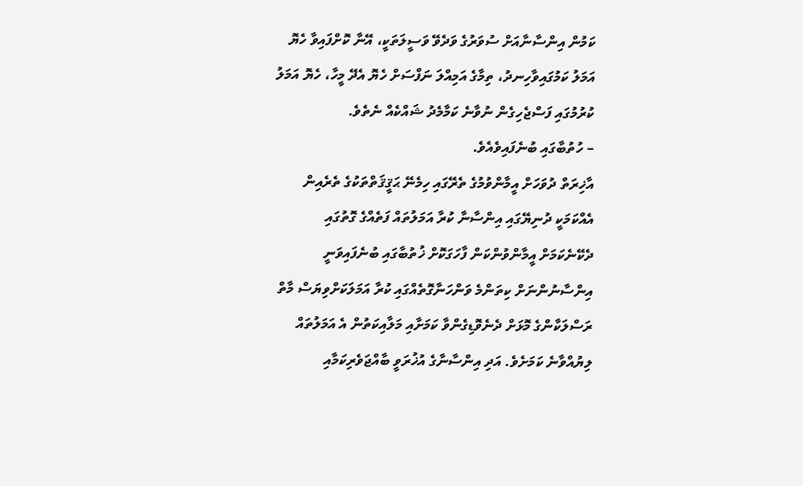ކަމުން އިންސާނާއަށް ސުވަރުގެ ވަދެވޭ ވަސީލަތަކީ، އޭނާ ކޮށްފައިވާ ހެޔޮ އަމަލު ކަމުގައިވާހިނދު، ތިމާގެ އަމިއްލަ ނަފްސަށް ހެޔޮ އެދޭ މީހާ، ހެޔޮ އަމަލު ކުރުމުގައި ފަސްޖެހިގެން ނުވާނެ ކަމާމެދު ޝައްކެއް ނެތެވެ.
– ހުތުބާގައި ބުނެފައިވެއެވެ.
އާޚިރަތް ދުވަހަށް އީމާންވުމުގެ ތެރޭގައި ހިމެނޭ ޙަޤީޤަތްތަކުގެ ތެރެއިން އެއްކަމަކީ ދުނިޔޭގައި އިންސާނާ ކުރާ އަމަލުތައް ފަތެއްގެ ގޮތުގައި ދެކޭނެކަމަށް އީމާންވުންކަން ފާހަގަކޮށް ޚުތުބާގައި ބުނެފައިވަނީ އިންސާނުންނަށް ކިތަންމެ ވަންހަނާގޮތެއްގައި ކުރާ އަމަލަކަށްވިޔަސް މާތް ރަސްލަކާންގެ މޮޅަށް ދެނެވޮޑިގެންވާ ކަމަށާއި މަލާއިކަތުން އެ އަމަލުތައް ލިޔުއްވާނެ ކަމަށެވެ. އަދި އިންސާނާގެ އުޚުރަވީ ބާއްޖަވެރިކަމާއި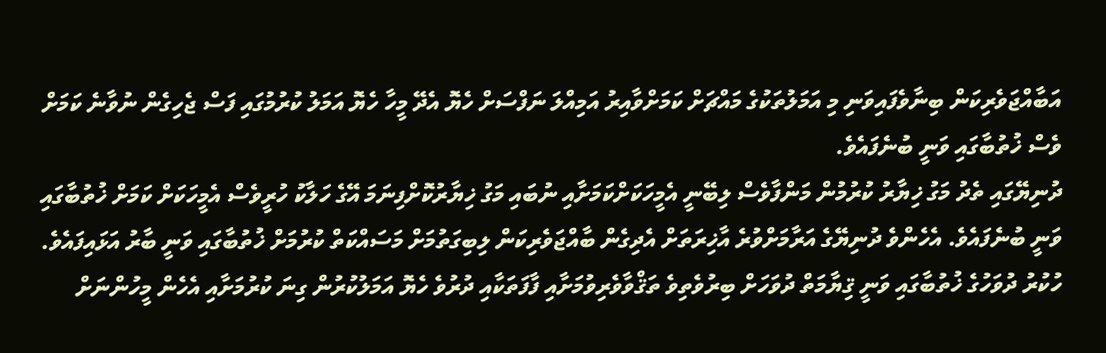އަބާއްޖަވެރިކަން ބިނާވެފައިވަނި މި އަމަލުތަކުގެ މައްޗަށް ކަމަށްވާއިރު އަމިއްލަ ނަފްސަށް ހެޔޮ އެދޭ މީހާ ހެޔޮ އަމަލު ކުރުމުގައި ފަސް ޖެހިގެން ނުވާނެ ކަމަށް ވެސް ޚުތުބާގައި ވަނީ ބުނެފައެވެ.
ދުނިޔޭގައި ތެދު މަގު ޚިޔާރު ކުރުމުން މަންފާވެސް ލިބޭނީ އެމީހަކަށްކަމަށާއި ނުބައި މަގު ޚިޔާރުކޮށްފިނަމަ އޭގެ ހަލާކު ހުރީވެސް އެމީހަކަށް ކަމަށް ޚުތުބާގައި ވަނީ ބުނެފައެވެ. އެހެންވެ ދުނިޔޭގެ އަރާމަށްވުރެ އާޚިރަތަށް އެދިގެން ބާއްޖަވެރިކަން ލިބިގަތުމަށް މަސައްކަތް ކުރުމަށް ޚުތުބާގައި ވަނީ ބާރު އަޅައިފައެވެ.
ހުކުރު ދުވަހުގެ ޚުތުބާގައި ވަނީ ޤިޔާމަތް ދުވަހަށް ބިރުވެތިވެ ތަޤްވާވެރިވުމަށާއި ފާފަތަކާއި ދުރުވެ ހެޔޮ އަމަލުކުރުން ގިނަ ކުރުމަށާއި އެހެން މީހުންނަށް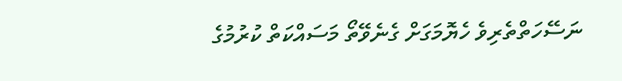ނަސޭހަތްތެރިވެ ހެޔޮމަގަށް ގެނެވޭތޯ މަސައްކަތް ކުރުމުގެ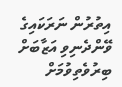އިތުރުން ނަރަކައިގެ ވޭންދެނިވި އަޒާބަށް ބިރުވެތިވުމަށް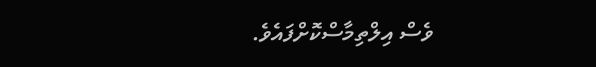ވެސް އިލްތިމާސްކޮށްފައެވެ.